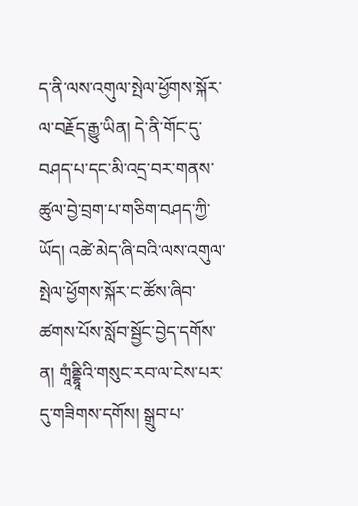ད་ནི་ལས་འགུལ་སྤེལ་ཕྱོགས་སྐོར་ལ་བརྗོད་རྒྱུ་ཡིན། དེ་ནི་གོང་དུ་བཤད་པ་དང་མི་འདྲ་བར་གནས་ཚུལ་བྱེ་བྲག་པ་གཅིག་བཤད་ཀྱི་ཡོད། འཚེ་མེད་ཞི་བའི་ལས་འགུལ་སྤེལ་ཕྱོགས་སྐོར་ང་ཚོས་ཞིབ་ཚགས་པོས་སློབ་སྦྱོང་བྱེད་དགོས་ན། གཱཾནྡྷཱིའི་གསུང་རབ་ལ་ངེས་པར་དུ་གཟིགས་དགོས། སྒྲུབ་པ་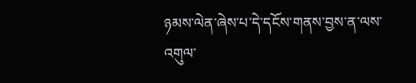ཉམས་ལེན་ཞེས་པ་དེ་དངོས་གནས་བྱས་ན་ལས་འགུལ་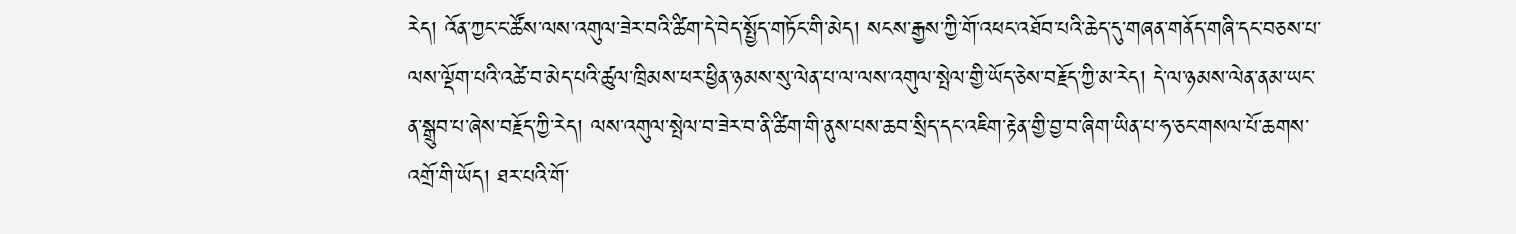རེད། འོན་ཀྱང་ང་ཚོས་ལས་འགུལ་ཟེར་བའི་ཚིག་དེ་བེད་སྤྱོད་གཏོང་གི་མེད། སངས་རྒྱས་ཀྱི་གོ་འཕང་འཐོབ་པའི་ཆེད་དུ་གཞན་གནོད་གཞི་དང་བཅས་པ་ལས་ལྡོག་པའི་འཚེ་བ་མེད་པའི་ཚུལ་ཁྲིམས་ཕར་ཕྱིན་ཉམས་སུ་ལེན་པ་ལ་ལས་འགུལ་སྤེལ་གྱི་ཡོད་ཅེས་བརྗོད་ཀྱི་མ་རེད། དེ་ལ་ཉམས་ལེན་ནམ་ཡང་ན་སྒྲུབ་པ་ཞེས་བརྗོད་ཀྱི་རེད། ལས་འགུལ་སྤེལ་བ་ཟེར་བ་ནི་ཚིག་གི་ནུས་པས་ཆབ་སྲིད་དང་འཇིག་རྟེན་གྱི་བྱ་བ་ཞིག་ཡིན་པ་ཧ་ཅང་གསལ་པོ་ཆགས་འགྲོ་གི་ཡོད། ཐར་པའི་གོ་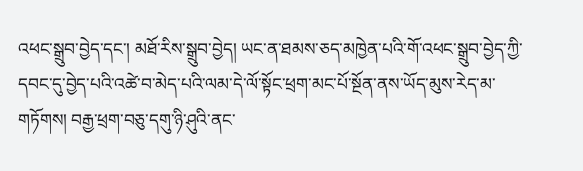འཕང་སྒྲུབ་བྱེད་དང་། མཐོ་རིས་སྒྲུབ་བྱེད། ཡང་ན་ཐམས་ཅད་མཁྱེན་པའི་གོ་འཕང་སྒྲུབ་བྱེད་ཀྱི་དབང་དུ་བྱེད་པའི་འཚེ་བ་མེད་པའི་ལམ་དེ་ལོ་སྟོང་ཕྲག་མང་པོ་སྔོན་ནས་ཡོད་མུས་རེད་མ་གཏོགས། བརྒྱ་ཕྲག་བཅུ་དགུ་ཉི་ཤུའི་ནང་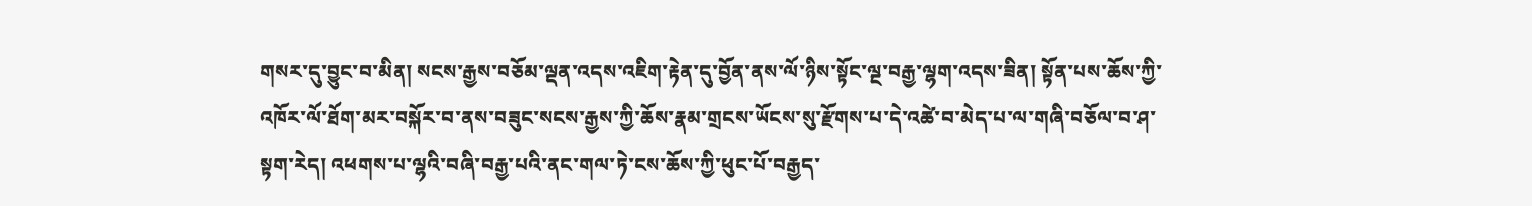གསར་དུ་བྱུང་བ་མིན། སངས་རྒྱས་བཅོམ་ལྡན་འདས་འཇིག་རྟེན་དུ་བྱོན་ནས་ལོ་ཉིས་སྟོང་ལྔ་བརྒྱ་ལྷག་འདས་ཟིན། སྟོན་པས་ཆོས་ཀྱི་འཁོར་ལོ་ཐོག་མར་བསྐོར་བ་ནས་བཟུང་སངས་རྒྱས་ཀྱི་ཆོས་རྣམ་གྲངས་ཡོངས་སུ་རྫོགས་པ་དེ་འཚེ་བ་མེད་པ་ལ་གཞི་བཅོལ་བ་ཤ་སྟག་རེད། འཕགས་པ་ལྷའི་བཞི་བརྒྱ་པའི་ནང་གལ་ཏེ་ངས་ཆོས་ཀྱི་ཕུང་པོ་བརྒྱད་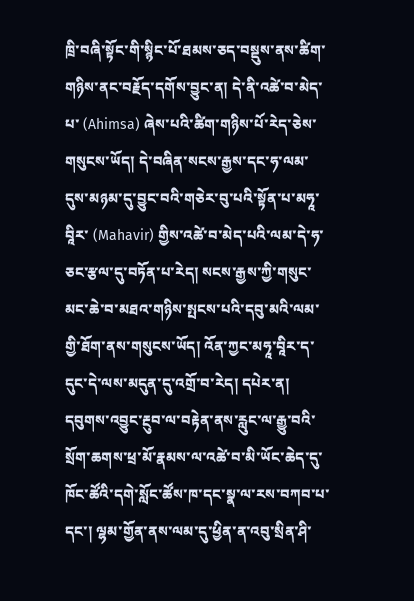ཁྲི་བཞི་སྟོང་གི་སྙིང་པོ་ཐམས་ཅད་བསྡུས་ནས་ཚིག་གཉིས་ནང་བརྗོད་དགོས་བྱུང་ན། དེ་ནི་འཚེ་བ་མེད་པ་ (Ahimsa) ཞེས་པའི་ཚིག་གཉིས་པོ་རེད་ཅེས་གསུངས་ཡོད། དེ་བཞིན་སངས་རྒྱས་དང་ཧ་ལམ་དུས་མཉམ་དུ་བྱུང་བའི་གཅེར་བུ་པའི་སྟོན་པ་མཧཱ་བཱིར་ (Mahavir) གྱིས་འཚེ་བ་མེད་པའི་ལམ་དེ་ཧ་ཅང་རྩལ་དུ་བཏོན་པ་རེད། སངས་རྒྱས་ཀྱི་གསུང་མང་ཆེ་བ་མཐའ་གཉིས་སྤངས་པའི་དབུ་མའི་ལམ་གྱི་ཐོག་ནས་གསུངས་ཡོད། འོན་ཀྱང་མཧཱ་བཱིར་ད་དུང་དེ་ལས་མདུན་དུ་འགྲོ་བ་རེད། དཔེར་ན། དབུགས་འབྱུང་རྔུབ་ལ་བརྟེན་ནས་རླུང་ལ་རྒྱུ་བའི་སྲོག་ཆགས་ཕྲ་མོ་རྣམས་ལ་འཚེ་བ་མི་ཡོང་ཆེད་དུ་ཁོང་ཚོའི་དགེ་སློང་ཚོས་ཁ་དང་སྣ་ལ་རས་བཀབ་པ་དང་། ལྷམ་གྱོན་ནས་ལམ་དུ་ཕྱིན་ན་འབུ་སྲིན་ཤི་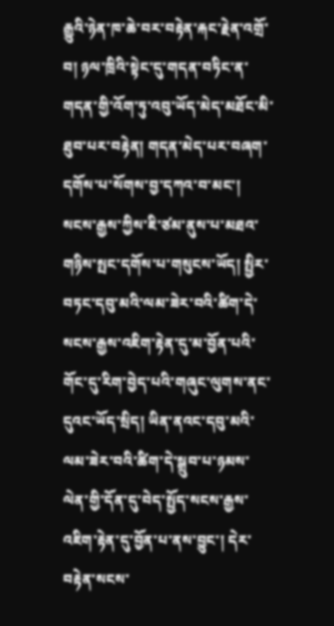རྒྱུའི་ཉེན་ཁ་ཆེ་བར་བརྟེན་རྐང་རྗེན་འགྲོ་བ། ཉལ་ཁྲིའི་སྟེང་དུ་གདན་བཏིང་ན་གདན་གྱི་འོག་ཏུ་འབུ་ཡོད་མེད་མཐོང་མི་ཐུབ་པར་བརྟེན། གདན་མེད་པར་བཞག་དགོས་པ་སོགས་བྱ་དཀའ་བ་མང་། སངས་རྒྱས་ཀྱིས་ཇི་ཙམ་ནུས་པ་མཐའ་གཉིས་སྤང་དགོས་པ་གསུངས་ཡོད། སྤྱིར་བཏང་དབུ་མའི་ལམ་ཟེར་བའི་ཚིག་དེ་སངས་རྒྱས་འཇིག་རྟེན་དུ་མ་བྱོན་པའི་གོང་དུ་རིག་བྱེད་པའི་གཞུང་ལུགས་ནང་དུའང་ཡོད་སྲིད། ཡིན་ནའང་དབུ་མའི་ལམ་ཟེར་བའི་ཚིག་དེ་སྒྲུབ་པ་ཉམས་ལེན་གྱི་དོན་དུ་བེད་སྤྱོད་སངས་རྒྱས་འཇིག་རྟེན་དུ་བྱོན་པ་ནས་བྱུང་། དེར་བརྟེན་སངས་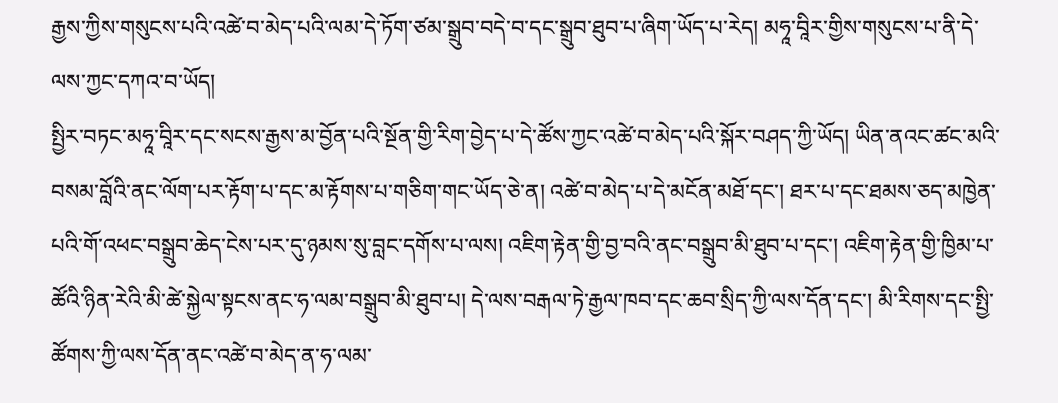རྒྱས་ཀྱིས་གསུངས་པའི་འཚེ་བ་མེད་པའི་ལམ་དེ་ཏོག་ཙམ་སྒྲུབ་བདེ་བ་དང་སྒྲུབ་ཐུབ་པ་ཞིག་ཡོད་པ་རེད། མཧཱ་བཱིར་གྱིས་གསུངས་པ་ནི་དེ་ལས་ཀྱང་དཀའ་བ་ཡོད།
སྤྱིར་བཏང་མཧཱ་བཱིར་དང་སངས་རྒྱས་མ་བྱོན་པའི་སྔོན་གྱི་རིག་བྱེད་པ་དེ་ཚོས་ཀྱང་འཚེ་བ་མེད་པའི་སྐོར་བཤད་ཀྱི་ཡོད། ཡིན་ནའང་ཚང་མའི་བསམ་བློའི་ནང་ལོག་པར་རྟོག་པ་དང་མ་རྟོགས་པ་གཅིག་གང་ཡོད་ཅེ་ན། འཚེ་བ་མེད་པ་དེ་མངོན་མཐོ་དང་། ཐར་པ་དང་ཐམས་ཅད་མཁྱེན་པའི་གོ་འཕང་བསྒྲུབ་ཆེད་ངེས་པར་དུ་ཉམས་སུ་བླང་དགོས་པ་ལས། འཇིག་རྟེན་གྱི་བྱ་བའི་ནང་བསྒྲུབ་མི་ཐུབ་པ་དང་། འཇིག་རྟེན་གྱི་ཁྱིམ་པ་ཚོའི་ཉིན་རེའི་མི་ཚེ་སྐྱེལ་སྟངས་ནང་ཧ་ལམ་བསྒྲུབ་མི་ཐུབ་པ། དེ་ལས་བརྒལ་ཏེ་རྒྱལ་ཁབ་དང་ཆབ་སྲིད་ཀྱི་ལས་དོན་དང་། མི་རིགས་དང་སྤྱི་ཚོགས་ཀྱི་ལས་དོན་ནང་འཚེ་བ་མེད་ན་ཧ་ལམ་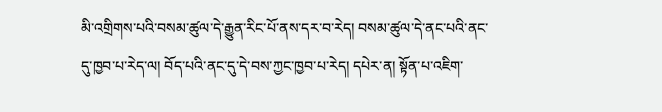མི་འགྲིགས་པའི་བསམ་ཚུལ་དེ་རྒྱུན་རིང་པོ་ནས་དར་བ་རེད། བསམ་ཚུལ་དེ་ནང་པའི་ནང་དུ་ཁྱབ་པ་རེད་ལ། བོད་པའི་ནང་དུ་དེ་བས་ཀྱང་ཁྱབ་པ་རེད། དཔེར་ན། སྟོན་པ་འཇིག་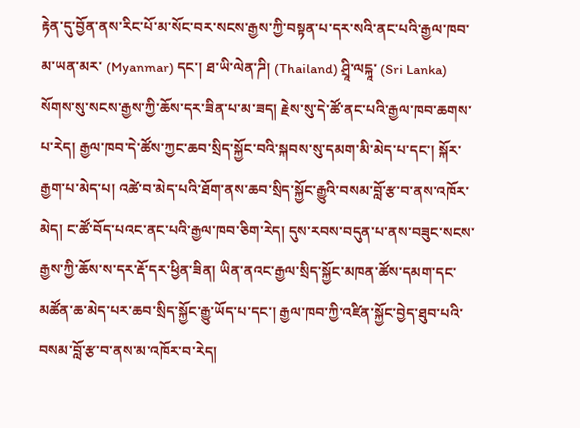རྟེན་དུ་བྱོན་ནས་རིང་པོ་མ་སོང་བར་སངས་རྒྱས་ཀྱི་བསྟན་པ་དར་སའི་ནང་པའི་རྒྱལ་ཁབ་མ་ཡན་མར་ (Myanmar) དང་། ཐ་ཡི་ལེན་ཌི། (Thailand) ཤྲཱི་ལངྐཱ་ (Sri Lanka) སོགས་སུ་སངས་རྒྱས་ཀྱི་ཆོས་དར་ཟིན་པ་མ་ཟད། རྗེས་སུ་དེ་ཚོ་ནང་པའི་རྒྱལ་ཁབ་ཆགས་པ་རེད། རྒྱལ་ཁབ་དེ་ཚོས་ཀྱང་ཆབ་སྲིད་སྐྱོང་བའི་སྐབས་སུ་དམག་མི་མེད་པ་དང་། སྐོར་རྒྱག་པ་མེད་པ། འཚེ་བ་མེད་པའི་ཐོག་ནས་ཆབ་སྲིད་སྐྱོང་རྒྱུའི་བསམ་བློ་རྩ་བ་ནས་འཁོར་མེད། ང་ཚོ་བོད་པའང་ནང་པའི་རྒྱལ་ཁབ་ཅིག་རེད། དུས་རབས་བདུན་པ་ནས་བཟུང་སངས་རྒྱས་ཀྱི་ཆོས་ས་དར་རྡོ་དར་ཕྱིན་ཟིན། ཡིན་ནའང་རྒྱལ་སྲིད་སྐྱོང་མཁན་ཚོས་དམག་དང་མཚོན་ཆ་མེད་པར་ཆབ་སྲིད་སྐྱོང་རྒྱུ་ཡོད་པ་དང་། རྒྱལ་ཁབ་ཀྱི་འཛིན་སྐྱོང་བྱེད་ཐུབ་པའི་བསམ་བློ་རྩ་བ་ནས་མ་འཁོར་བ་རེད།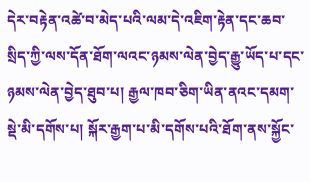དེར་བརྟེན་འཚེ་བ་མེད་པའི་ལམ་དེ་འཇིག་རྟེན་དང་ཆབ་སྲིད་ཀྱི་ལས་དོན་ཐོག་ལའང་ཉམས་ལེན་བྱེད་རྒྱུ་ཡོད་པ་དང་ཉམས་ལེན་བྱེད་ཐུབ་པ། རྒྱལ་ཁབ་ཅིག་ཡིན་ནའང་དམག་སྡེ་མི་དགོས་པ། སྐོར་རྒྱག་པ་མི་དགོས་པའི་ཐོག་ནས་སྐྱོང་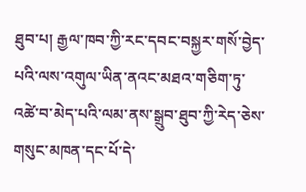ཐུབ་པ། རྒྱལ་ཁབ་ཀྱི་རང་དབང་བསྐྱར་གསོ་བྱེད་པའི་ལས་འགུལ་ཡིན་ནའང་མཐའ་གཅིག་ཏུ་འཚེ་བ་མེད་པའི་ལམ་ནས་སྒྲུབ་ཐུབ་ཀྱི་རེད་ཅེས་གསུང་མཁན་དང་པོ་དེ་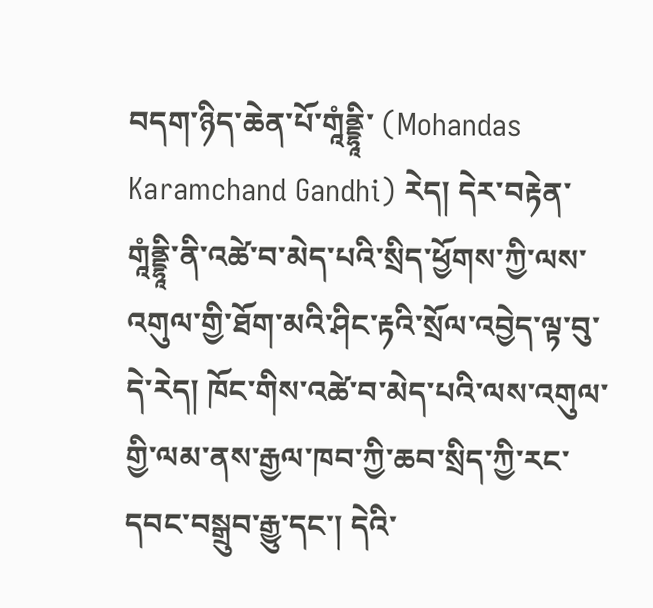བདག་ཉིད་ཆེན་པོ་གཱཾནྡྷཱི་ (Mohandas Karamchand Gandhi) རེད། དེར་བརྟེན་གཱཾནྡྷཱི་ནི་འཚེ་བ་མེད་པའི་སྲིད་ཕྱོགས་ཀྱི་ལས་འགུལ་གྱི་ཐོག་མའི་ཤིང་རྟའི་སྲོལ་འབྱེད་ལྟ་བུ་དེ་རེད། ཁོང་གིས་འཚེ་བ་མེད་པའི་ལས་འགུལ་གྱི་ལམ་ནས་རྒྱལ་ཁབ་ཀྱི་ཆབ་སྲིད་ཀྱི་རང་དབང་བསྒྲུབ་རྒྱུ་དང་། དེའི་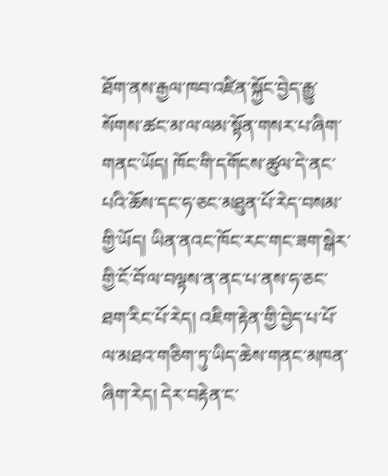ཐོག་ནས་རྒྱལ་ཁབ་འཛིན་སྐྱོང་བྱེད་རྒྱུ་སོགས་ཚང་མ་ལ་ལམ་སྟོན་གསར་པ་ཞིག་གནང་ཡོད། ཁོང་གི་དགོངས་ཚུལ་དེ་ནང་པའི་ཆོས་དང་ཧ་ཅང་མཐུན་པོ་རེད་བསམ་གྱི་ཡོད། ཡིན་ནའང་ཁོང་རང་གང་ཟག་སྒེར་གྱི་ངོ་བོ་ལ་བལྟས་ན་ནང་པ་ནས་ཧ་ཅང་ཐག་རིང་པོ་རེད། འཇིག་རྟེན་གྱི་བྱེད་པ་པོ་ལ་མཐའ་གཅིག་ཏུ་ཡིད་ཆེས་གནང་མཁན་ཞིག་རེད། དེར་བརྟེན་ང་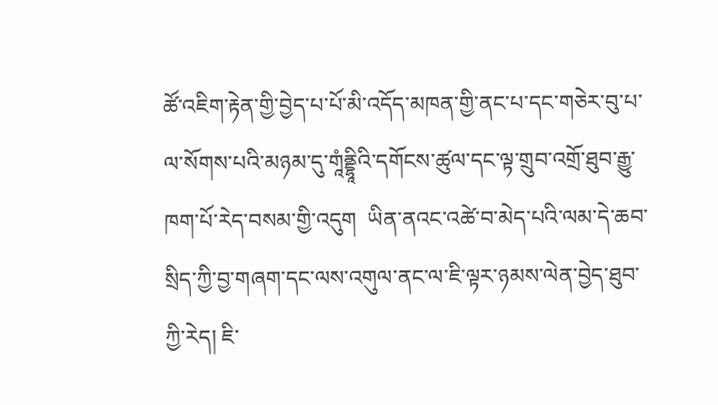ཚོ་འཇིག་རྟེན་གྱི་བྱེད་པ་པོ་མི་འདོད་མཁན་གྱི་ནང་པ་དང་གཅེར་བུ་པ་ལ་སོགས་པའི་མཉམ་དུ་གཱཾནྡྷཱིའི་དགོངས་ཚུལ་དང་ལྟ་གྲུབ་འགྲོ་ཐུབ་རྒྱུ་ཁག་པོ་རེད་བསམ་གྱི་འདུག  ཡིན་ནའང་འཚེ་བ་མེད་པའི་ལམ་དེ་ཆབ་སྲིད་ཀྱི་བྱ་གཞག་དང་ལས་འགུལ་ནང་ལ་ཇི་ལྟར་ཉམས་ལེན་བྱེད་ཐུབ་ཀྱི་རེད། ཇི་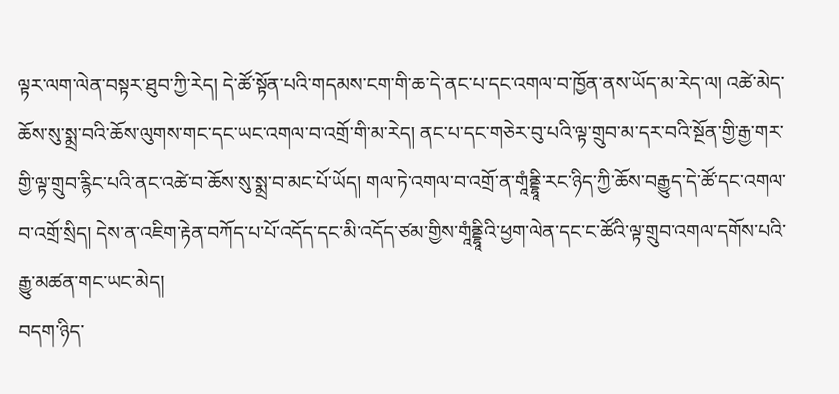ལྟར་ལག་ལེན་བསྟར་ཐུབ་ཀྱི་རེད། དེ་ཚོ་སྟོན་པའི་གདམས་ངག་གི་ཆ་དེ་ནང་པ་དང་འགལ་བ་ཁྱོན་ནས་ཡོད་མ་རེད་ལ། འཚེ་མེད་ཆོས་སུ་སྨྲ་བའི་ཆོས་ལུགས་གང་དང་ཡང་འགལ་བ་འགྲོ་གི་མ་རེད། ནང་པ་དང་གཅེར་བུ་པའི་ལྟ་གྲུབ་མ་དར་བའི་སྔོན་གྱི་རྒྱ་གར་གྱི་ལྟ་གྲུབ་རྙིང་པའི་ནང་འཚེ་བ་ཆོས་སུ་སྨྲ་བ་མང་པོ་ཡོད། གལ་ཏེ་འགལ་བ་འགྲོ་ན་གཱཾནྡྷཱི་རང་ཉིད་ཀྱི་ཆོས་བརྒྱུད་དེ་ཚོ་དང་འགལ་བ་འགྲོ་སྲིད། དེས་ན་འཇིག་རྟེན་བཀོད་པ་པོ་འདོད་དང་མི་འདོད་ཙམ་གྱིས་གཱཾནྡྷཱིའི་ཕྱག་ལེན་དང་ང་ཚོའི་ལྟ་གྲུབ་འགལ་དགོས་པའི་རྒྱུ་མཚན་གང་ཡང་མེད།
བདག་ཉིད་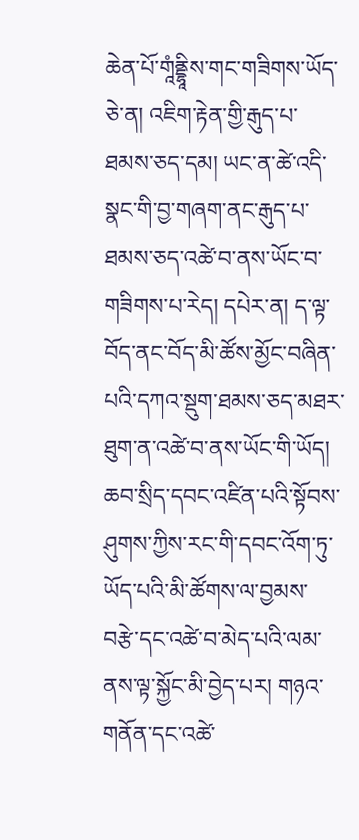ཆེན་པོ་གཱཾནྡྷཱིས་གང་གཟིགས་ཡོད་ཅེ་ན། འཇིག་རྟེན་གྱི་རྒུད་པ་ཐམས་ཅད་དམ། ཡང་ན་ཚེ་འདི་སྣང་གི་བྱ་གཞག་ནང་རྒུད་པ་ཐམས་ཅད་འཚེ་བ་ནས་ཡོང་བ་གཟིགས་པ་རེད། དཔེར་ན། ད་ལྟ་བོད་ནང་བོད་མི་ཚོས་མྱོང་བཞིན་པའི་དཀའ་སྡུག་ཐམས་ཅད་མཐར་ཐུག་ན་འཚེ་བ་ནས་ཡོང་གི་ཡོད། ཆབ་སྲིད་དབང་འཛིན་པའི་སྟོབས་ཤུགས་ཀྱིས་རང་གི་དབང་འོག་ཏུ་ཡོད་པའི་མི་ཚོགས་ལ་བྱམས་བརྩེ་དང་འཚེ་བ་མེད་པའི་ལམ་ནས་ལྟ་སྐྱོང་མི་བྱེད་པར། གཉའ་གནོན་དང་འཚེ་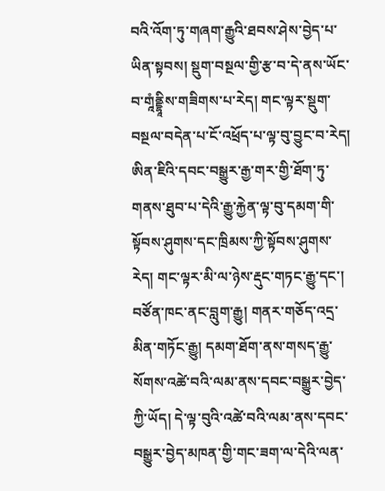བའི་འོག་ཏུ་གཞག་རྒྱུའི་ཐབས་ཤེས་བྱེད་པ་ཡིན་སྟབས། སྡུག་བསྔལ་གྱི་རྩ་བ་དེ་ནས་ཡོང་བ་གཱཾནྡྷཱིས་གཟིགས་པ་རེད། གང་ལྟར་སྡུག་བསྔལ་བདེན་པ་ངོ་འཕྲོད་པ་ལྟ་བུ་བྱུང་བ་རེད། ཨིན་ཇིའི་དབང་བསྒྱུར་རྒྱ་གར་གྱི་ཐོག་ཏུ་གནས་ཐུབ་པ་དེའི་རྒྱུ་རྐྱེན་ལྟ་བུ་དམག་གི་སྟོབས་ཤུགས་དང་ཁྲིམས་ཀྱི་སྟོབས་ཤུགས་རེད། གང་ལྟར་མི་ལ་ཉེས་རྡུང་གཏང་རྒྱུ་དང་། བཙོན་ཁང་ནང་བླུག་རྒྱུ། གནར་གཅོད་འདྲ་མིན་གཏོང་རྒྱུ། དམག་ཐོག་ནས་གསད་རྒྱུ་སོགས་འཚེ་བའི་ལམ་ནས་དབང་བསྒྱུར་བྱེད་ཀྱི་ཡོད། དེ་ལྟ་བུའི་འཚེ་བའི་ལམ་ནས་དབང་བསྒྱུར་བྱེད་མཁན་གྱི་གང་ཟག་ལ་དེའི་ལན་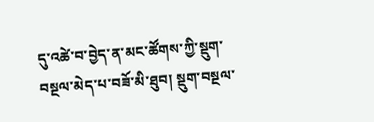དུ་འཚེ་བ་བྱེད་ན་མང་ཚོགས་ཀྱི་སྡུག་བསྔལ་མེད་པ་བཟོ་མི་ཐུབ། སྡུག་བསྔལ་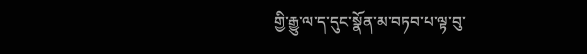གྱི་རྒྱུ་ལ་ད་དུང་སྣོན་མ་བཏབ་པ་ལྟ་བུ་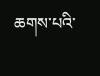ཆགས་པའི་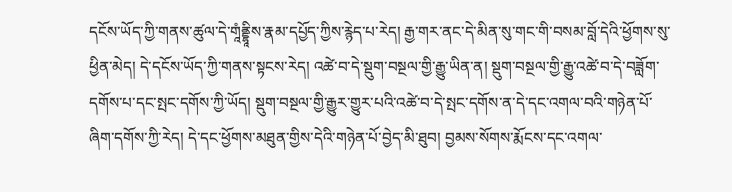དངོས་ཡོད་ཀྱི་གནས་ཚུལ་དེ་གཱཾནྡྷཱིས་རྣམ་དཔྱོད་ཀྱིས་རྙེད་པ་རེད། རྒྱ་གར་ནང་དེ་མིན་སུ་གང་གི་བསམ་བློ་དེའི་ཕྱོགས་སུ་ཕྱིན་མེད། དེ་དངོས་ཡོད་ཀྱི་གནས་སྟངས་རེད། འཚེ་བ་དེ་སྡུག་བསྔལ་གྱི་རྒྱུ་ཡིན་ན། སྡུག་བསྔལ་གྱི་རྒྱུ་འཚེ་བ་དེ་བཟློག་དགོས་པ་དང་སྤང་དགོས་ཀྱི་ཡོད། སྡུག་བསྔལ་གྱི་རྒྱུར་གྱུར་པའི་འཚེ་བ་དེ་སྤང་དགོས་ན་དེ་དང་འགལ་བའི་གཉེན་པོ་ཞིག་དགོས་ཀྱི་རེད། དེ་དང་ཕྱོགས་མཐུན་གྱིས་དེའི་གཉེན་པོ་བྱེད་མི་ཐུབ། བྱམས་སོགས་རྨོངས་དང་འགལ་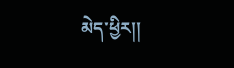མེད་ཕྱིར།།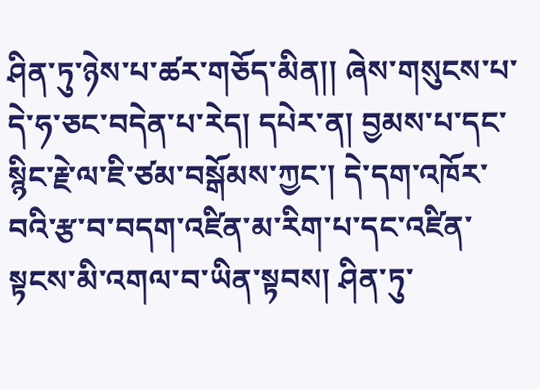ཤིན་ཏུ་ཉེས་པ་ཚར་གཅོད་མིན།། ཞེས་གསུངས་པ་དེ་ཧ་ཅང་བདེན་པ་རེད། དཔེར་ན། བྱམས་པ་དང་སྙིང་རྗེ་ལ་ཇི་ཙམ་བསྒོམས་ཀྱང་། དེ་དག་འཁོར་བའི་རྩ་བ་བདག་འཛིན་མ་རིག་པ་དང་འཛིན་སྟངས་མི་འགལ་བ་ཡིན་སྟབས། ཤིན་ཏུ་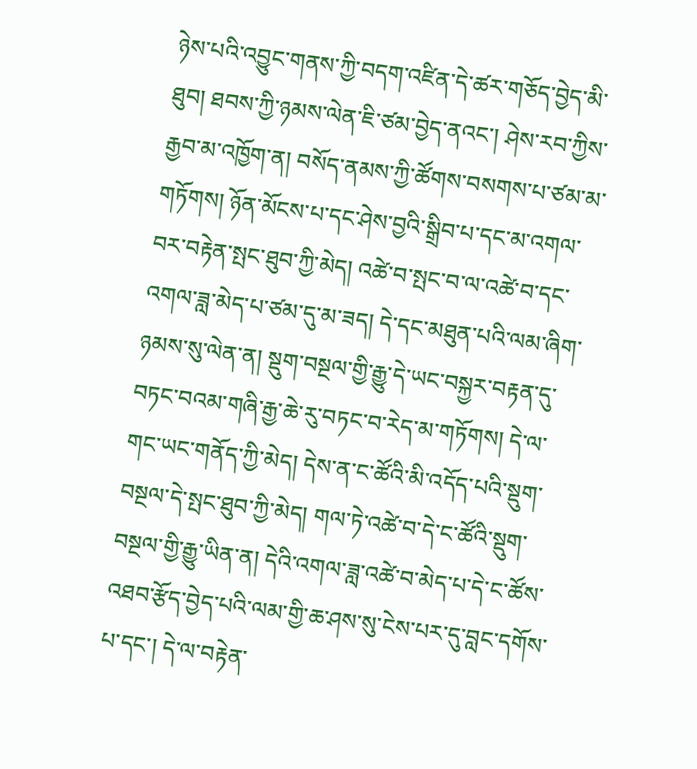ཉེས་པའི་འབྱུང་གནས་ཀྱི་བདག་འཛིན་དེ་ཚར་གཅོད་བྱེད་མི་ཐུབ། ཐབས་ཀྱི་ཉམས་ལེན་ཇི་ཙམ་བྱེད་ནའང་། ཤེས་རབ་ཀྱིས་རྒྱབ་མ་འཁྱོག་ན། བསོད་ནམས་ཀྱི་ཚོགས་བསགས་པ་ཙམ་མ་གཏོགས། ཉོན་མོངས་པ་དང་ཤེས་བྱའི་སྒྲིབ་པ་དང་མ་འགལ་བར་བརྟེན་སྤང་ཐུབ་ཀྱི་མེད། འཚེ་བ་སྤང་བ་ལ་འཚེ་བ་དང་འགལ་ཟླ་མེད་པ་ཙམ་དུ་མ་ཟད། དེ་དང་མཐུན་པའི་ལམ་ཞིག་ཉམས་སུ་ལེན་ན། སྡུག་བསྔལ་གྱི་རྒྱུ་དེ་ཡང་བསྐྱར་བརྟན་དུ་བཏང་བའམ་གཞི་རྒྱ་ཆེ་རུ་བཏང་བ་རེད་མ་གཏོགས། དེ་ལ་གང་ཡང་གནོད་ཀྱི་མེད། དེས་ན་ང་ཚོའི་མི་འདོད་པའི་སྡུག་བསྔལ་དེ་སྤང་ཐུབ་ཀྱི་མེད། གལ་ཏེ་འཚེ་བ་དེ་ང་ཚོའི་སྡུག་བསྔལ་གྱི་རྒྱུ་ཡིན་ན། དེའི་འགལ་ཟླ་འཚེ་བ་མེད་པ་དེ་ང་ཚོས་འཐབ་རྩོད་བྱེད་པའི་ལམ་གྱི་ཆ་ཤས་སུ་ངེས་པར་དུ་བླང་དགོས་པ་དང་། དེ་ལ་བརྟེན་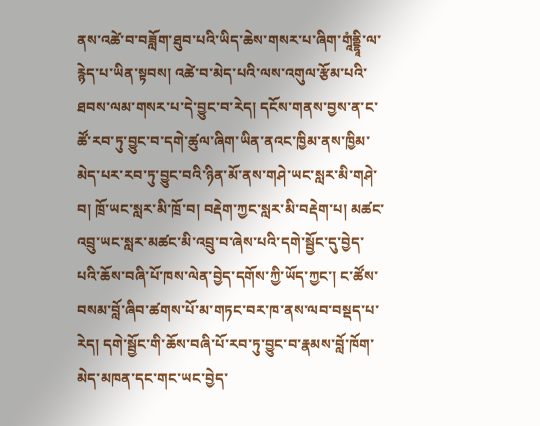ནས་འཚེ་བ་བཟློག་ཐུབ་པའི་ཡིད་ཆེས་གསར་པ་ཞིག་གཱཾནྡྷཱི་ལ་རྙེད་པ་ཡིན་སྟབས། འཚེ་བ་མེད་པའི་ལས་འགུལ་རྩོམ་པའི་ཐབས་ལམ་གསར་པ་དེ་བྱུང་བ་རེད། དངོས་གནས་བྱས་ན་ང་ཚོ་རབ་ཏུ་བྱུང་བ་དགེ་ཚུལ་ཞིག་ཡིན་ནའང་ཁྱིམ་ནས་ཁྱིམ་མེད་པར་རབ་ཏུ་བྱུང་བའི་ཉིན་མོ་ནས་གཤེ་ཡང་སླར་མི་གཤེ་བ། ཁྲོ་ཡང་སླར་མི་ཁྲོ་བ། བརྡེག་ཀྱང་སླར་མི་བརྡེག་པ། མཚང་འབྲུ་ཡང་སླར་མཚང་མི་འབྲུ་བ་ཞེས་པའི་དགེ་སྦྱོང་དུ་བྱེད་པའི་ཆོས་བཞི་པོ་ཁས་ལེན་བྱེད་དགོས་ཀྱི་ཡོད་ཀྱང་། ང་ཚོས་བསམ་བློ་ཞིབ་ཚགས་པོ་མ་གཏང་བར་ཁ་ནས་ལབ་བསྡད་པ་རེད། དགེ་སྦྱོང་གི་ཆོས་བཞི་པོ་རབ་ཏུ་བྱུང་བ་རྣམས་བློ་ཁོག་མེད་མཁན་དང་གང་ཡང་བྱེད་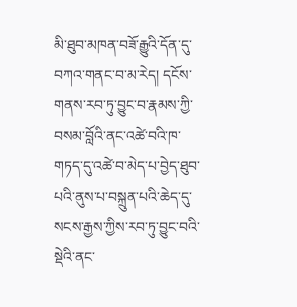མི་ཐུབ་མཁན་བཟོ་རྒྱུའི་དོན་དུ་བཀའ་གནང་བ་མ་རེད། དངོས་གནས་རབ་ཏུ་བྱུང་བ་རྣམས་ཀྱི་བསམ་བློའི་ནང་འཚེ་བའི་ཁ་གཏད་དུ་འཚེ་བ་མེད་པ་བྱེད་ཐུབ་པའི་ནུས་པ་བསྐྲུན་པའི་ཆེད་དུ་སངས་རྒྱས་ཀྱིས་རབ་ཏུ་བྱུང་བའི་སྡེའི་ནང་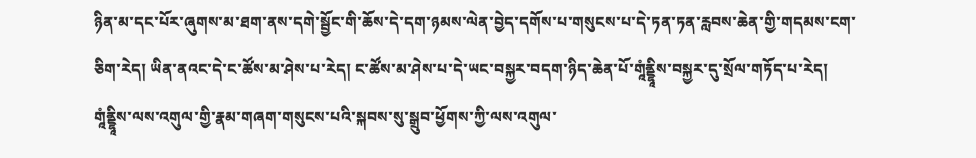ཉིན་མ་དང་པོར་ཞུགས་མ་ཐག་ནས་དགེ་སྦྱོང་གི་ཆོས་དེ་དག་ཉམས་ལེན་བྱེད་དགོས་པ་གསུངས་པ་དེ་ཏན་ཏན་རླབས་ཆེན་གྱི་གདམས་ངག་ཅིག་རེད། ཡིན་ནའང་དེ་ང་ཚོས་མ་ཤེས་པ་རེད། ང་ཚོས་མ་ཤེས་པ་དེ་ཡང་བསྐྱར་བདག་ཉིད་ཆེན་པོ་གཱཾནྡྷཱིས་བསྐྱར་དུ་སྲོལ་གཏོད་པ་རེད།
གཱཾནྡྷཱིས་ལས་འགུལ་གྱི་རྣམ་གཞག་གསུངས་པའི་སྐབས་སུ་སྒྲུབ་ཕྱོགས་ཀྱི་ལས་འགུལ་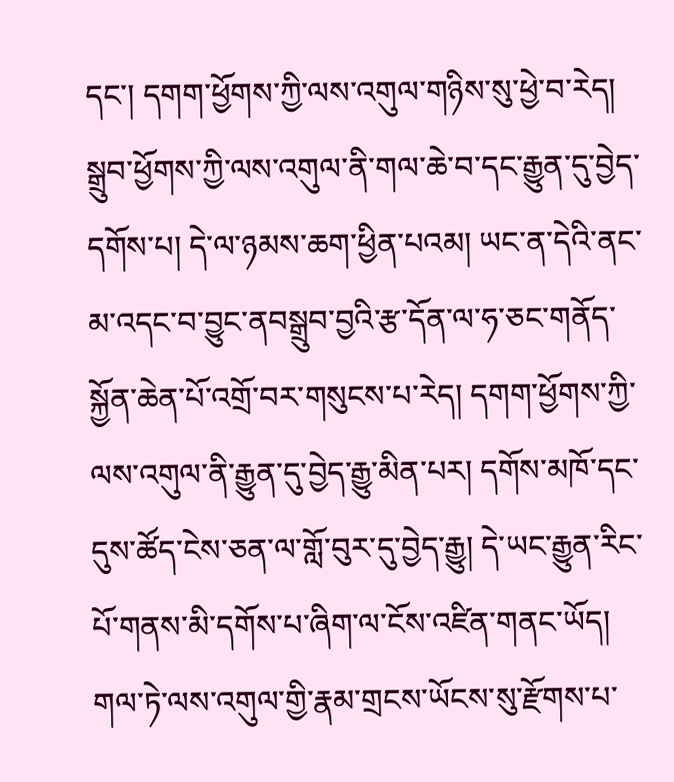དང་། དགག་ཕྱོགས་ཀྱི་ལས་འགུལ་གཉིས་སུ་ཕྱེ་བ་རེད། སྒྲུབ་ཕྱོགས་ཀྱི་ལས་འགུལ་ནི་གལ་ཆེ་བ་དང་རྒྱུན་དུ་བྱེད་དགོས་པ། དེ་ལ་ཉམས་ཆག་ཕྱིན་པའམ། ཡང་ན་དེའི་ནང་མ་འདང་བ་བྱུང་ནབསྒྲུབ་བྱའི་རྩ་དོན་ལ་ཧ་ཅང་གནོད་སྐྱོན་ཆེན་པོ་འགྲོ་བར་གསུངས་པ་རེད། དགག་ཕྱོགས་ཀྱི་ལས་འགུལ་ནི་རྒྱུན་དུ་བྱེད་རྒྱུ་མིན་པར། དགོས་མཁོ་དང་དུས་ཚོད་ངེས་ཅན་ལ་གློ་བུར་དུ་བྱེད་རྒྱུ། དེ་ཡང་རྒྱུན་རིང་པོ་གནས་མི་དགོས་པ་ཞིག་ལ་ངོས་འཛིན་གནང་ཡོད། གལ་ཏེ་ལས་འགུལ་གྱི་རྣམ་གྲངས་ཡོངས་སུ་རྫོགས་པ་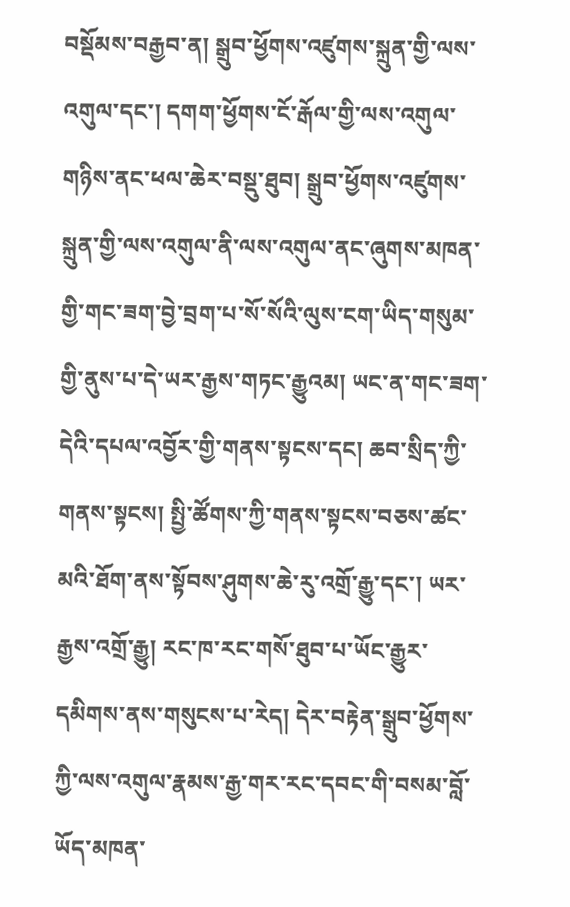བསྡོམས་བརྒྱབ་ན། སྒྲུབ་ཕྱོགས་འཛུགས་སྐྲུན་གྱི་ལས་འགུལ་དང་། དགག་ཕྱོགས་ངོ་རྒོལ་གྱི་ལས་འགུལ་གཉིས་ནང་ཕལ་ཆེར་བསྡུ་ཐུབ། སྒྲུབ་ཕྱོགས་འཛུགས་སྐྲུན་གྱི་ལས་འགུལ་ནི་ལས་འགུལ་ནང་ཞུགས་མཁན་གྱི་གང་ཟག་བྱེ་བྲག་པ་སོ་སོའི་ལུས་ངག་ཡིད་གསུམ་གྱི་ནུས་པ་དེ་ཡར་རྒྱས་གཏང་རྒྱུའམ། ཡང་ན་གང་ཟག་དེའི་དཔལ་འབྱོར་གྱི་གནས་སྟངས་དང། ཆབ་སྲིད་ཀྱི་གནས་སྟངས། སྤྱི་ཚོགས་ཀྱི་གནས་སྟངས་བཅས་ཚང་མའི་ཐོག་ནས་སྟོབས་ཤུགས་ཆེ་རུ་འགྲོ་རྒྱུ་དང་། ཡར་རྒྱས་འགྲོ་རྒྱུ། རང་ཁ་རང་གསོ་ཐུབ་པ་ཡོང་རྒྱུར་དམིགས་ནས་གསུངས་པ་རེད། དེར་བརྟེན་སྒྲུབ་ཕྱོགས་ཀྱི་ལས་འགུལ་རྣམས་རྒྱ་གར་རང་དབང་གི་བསམ་བློ་ཡོད་མཁན་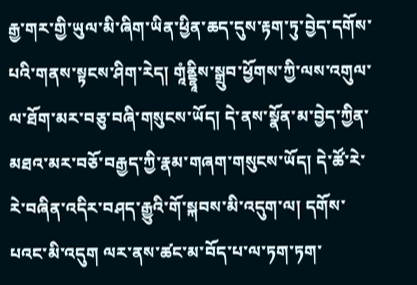རྒྱ་གར་གྱི་ཡུལ་མི་ཞིག་ཡིན་ཕྱིན་ཆད་དུས་རྟག་ཏུ་བྱེད་དགོས་པའི་གནས་སྟངས་ཤིག་རེད། གཱཾནྡྷཱིས་སྒྲུབ་ཕྱོགས་ཀྱི་ལས་འགུལ་ལ་ཐོག་མར་བཅུ་བཞི་གསུངས་ཡོད། དེ་ནས་སྣོན་མ་བྱེད་ཀྱིན་མཐའ་མར་བཅོ་བརྒྱད་ཀྱི་རྣམ་གཞག་གསུངས་ཡོད། དེ་ཚོ་རེ་རེ་བཞིན་འདིར་བཤད་རྒྱུའི་གོ་སྐབས་མི་འདུག་ལ། དགོས་པའང་མི་འདུག ལར་ནས་ཚང་མ་བོད་པ་ལ་ཏག་ཏག་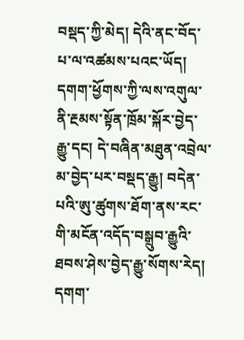བསྡད་ཀྱི་མེད། དེའི་ནང་བོད་པ་ལ་འཚམས་པའང་ཡོད། དགག་ཕྱོགས་ཀྱི་ལས་འགུལ་ནི་རྔམས་སྟོན་ཁྲོམ་སྐོར་བྱེད་རྒྱུ་དང། དེ་བཞིན་མཐུན་འབྲེལ་མ་བྱེད་པར་བསྡད་རྒྱུ། བདེན་པའི་ཨུ་ཚུགས་ཐོག་ནས་རང་གི་མངོན་འདོད་བསྒྲུབ་རྒྱུའི་ཐབས་ཤེས་བྱེད་རྒྱུ་སོགས་རེད། དགག་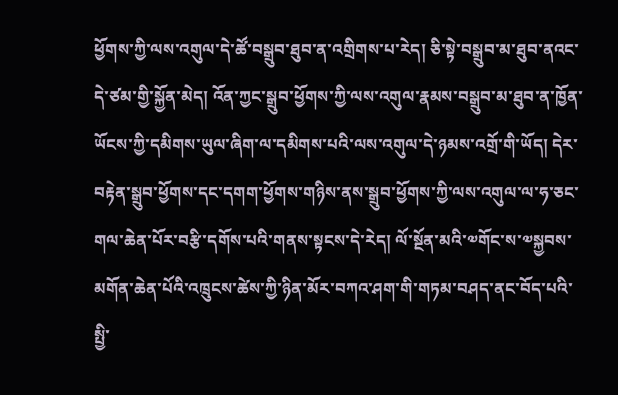ཕྱོགས་ཀྱི་ལས་འགུལ་དེ་ཚོ་བསྒྲུབ་ཐུབ་ན་འགྲིགས་པ་རེད། ཅི་སྟེ་བསྒྲུབ་མ་ཐུབ་ནའང་དེ་ཙམ་གྱི་སྐྱོན་མེད། འོན་ཀྱང་སྒྲུབ་ཕྱོགས་ཀྱི་ལས་འགུལ་རྣམས་བསྒྲུབ་མ་ཐུབ་ན་ཁྱོན་ཡོངས་ཀྱི་དམིགས་ཡུལ་ཞིག་ལ་དམིགས་པའི་ལས་འགུལ་དེ་ཉམས་འགྲོ་གི་ཡོད། དེར་བརྟེན་སྒྲུབ་ཕྱོགས་དང་དགག་ཕྱོགས་གཉིས་ནས་སྒྲུབ་ཕྱོགས་ཀྱི་ལས་འགུལ་ལ་ཧ་ཅང་གལ་ཆེན་པོར་བརྩི་དགོས་པའི་གནས་སྟངས་དེ་རེད། ལོ་སྔོན་མའི་༧གོང་ས་༧སྐྱབས་མགོན་ཆེན་པོའི་འཁྲུངས་ཚེས་ཀྱི་ཉིན་མོར་བཀའ་ཤག་གི་གཏམ་བཤད་ནང་བོད་པའི་སྤྱི་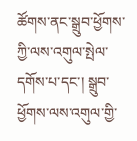ཚོགས་ནང་སྒྲུབ་ཕྱོགས་ཀྱི་ལས་འགུལ་སྤེལ་དགོས་པ་དང་། སྒྲུབ་ཕྱོགས་ལས་འགུལ་གྱི་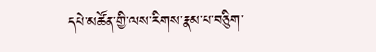དཔེ་མཚོན་གྱི་ལས་རིགས་རྣམ་པ་བཅིུག་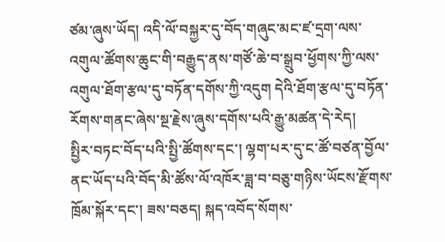ཙམ་ཞུས་ཡོད། འདི་ལོ་བསྐྱར་དུ་བོད་གཞུང་མང་ཛ་དྲག་ལས་འགུལ་ཚོགས་ཆུང་གི་བརྒྱུད་ནས་གཙོ་ཆེ་བ་སྒྲུབ་ཕྱོགས་ཀྱི་ལས་འགུལ་ཐོག་རྩལ་དུ་བཏོན་དགོས་ཀྱི་འདུག དེའི་ཐོག་རྩལ་དུ་བཏོན་རོགས་གནང་ཞེས་སྔ་རྗེས་ཞུས་དགོས་པའི་རྒྱུ་མཚན་དེ་རེད།
སྤྱིར་བཏང་བོད་པའི་སྤྱི་ཚོགས་དང་། ལྷག་པར་དུ་ང་ཚོ་བཙན་བྱོལ་ནང་ཡོད་པའི་བོད་མི་ཚོས་ལོ་འཁོར་ཟླ་བ་བཅུ་གཉིས་ཡོངས་རྫོགས་ཁྲོམ་སྐོར་དང་། ཟས་བཅད། སྐད་འབོད་སོགས་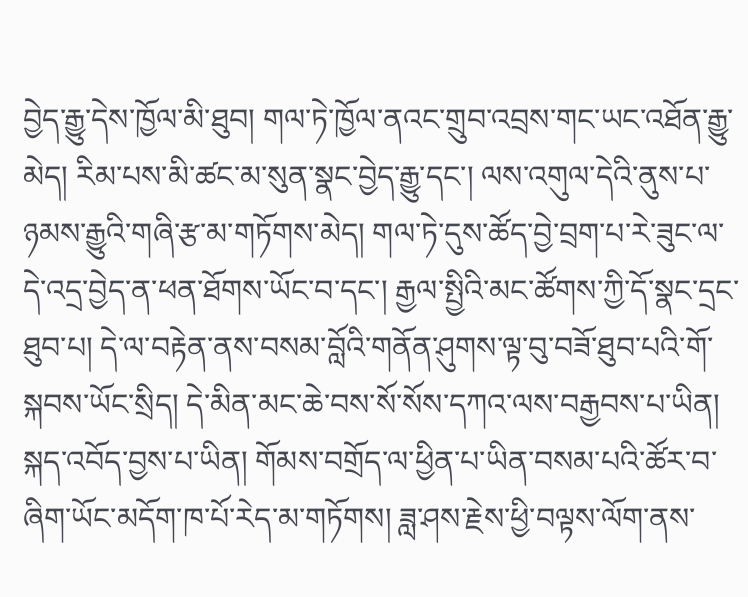བྱེད་རྒྱུ་དེས་ཁྱོལ་མི་ཐུབ། གལ་ཏེ་ཁྱོལ་ནའང་གྲུབ་འབྲས་གང་ཡང་འཐོན་རྒྱུ་མེད། རིམ་པས་མི་ཚང་མ་སུན་སྣང་བྱེད་རྒྱུ་དང་། ལས་འགུལ་དེའི་ནུས་པ་ཉམས་རྒྱུའི་གཞི་རྩ་མ་གཏོགས་མེད། གལ་ཏེ་དུས་ཚོད་བྱེ་བྲག་པ་རེ་ཟུང་ལ་དེ་འདྲ་བྱེད་ན་ཕན་ཐོགས་ཡོང་བ་དང་། རྒྱལ་སྤྱིའི་མང་ཚོགས་ཀྱི་དོ་སྣང་དྲང་ཐུབ་པ། དེ་ལ་བརྟེན་ནས་བསམ་བློའི་གནོན་ཤུགས་ལྟ་བུ་བཟོ་ཐུབ་པའི་གོ་སྐབས་ཡོང་སྲིད། དེ་མིན་མང་ཆེ་བས་སོ་སོས་དཀའ་ལས་བརྒྱབས་པ་ཡིན། སྐད་འབོད་བྱས་པ་ཡིན། གོམས་བགྲོད་ལ་ཕྱིན་པ་ཡིན་བསམ་པའི་ཚོར་བ་ཞིག་ཡོང་མདོག་ཁ་པོ་རེད་མ་གཏོགས། ཟླ་ཤས་རྗེས་ཕྱི་བལྟས་ལོག་ནས་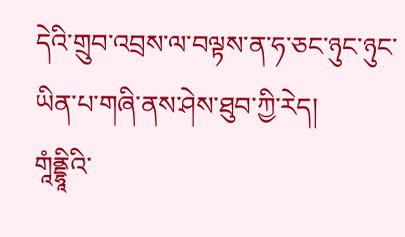དེའི་གྲུབ་འབྲས་ལ་བལྟས་ན་ཧ་ཅང་ཉུང་ཉུང་ཡིན་པ་གཞི་ནས་ཤེས་ཐུབ་ཀྱི་རེད།
གཱཾནྡྷཱིའི་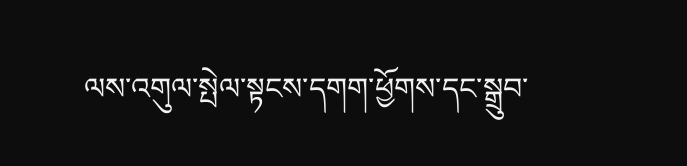ལས་འགུལ་སྤེལ་སྟངས་དགག་ཕྱོགས་དང་སྒྲུབ་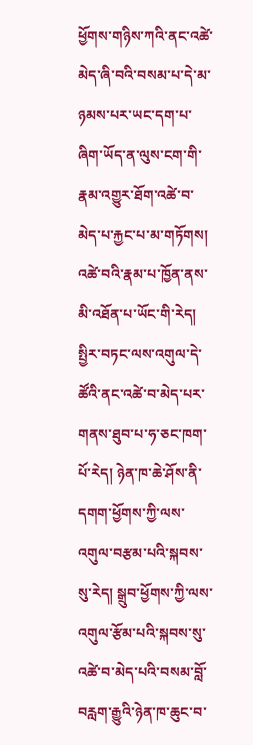ཕྱོགས་གཉིས་ཀའི་ནང་འཚེ་མེད་ཞི་བའི་བསམ་པ་དེ་མ་ཉམས་པར་ཡང་དག་པ་ཞིག་ཡོད་ན་ལུས་ངག་གི་རྣམ་འགྱུར་ཐོག་འཚེ་བ་མེད་པ་རྐྱང་པ་མ་གཏོགས། འཚེ་བའི་རྣམ་པ་ཁྱོན་ནས་མི་འཐོན་པ་ཡོང་གི་རེད། སྤྱིར་བཏང་ལས་འགུལ་དེ་ཚོའི་ནང་འཚེ་བ་མེད་པར་གནས་ཐུབ་པ་ཧ་ཅང་ཁག་པོ་རེད། ཉེན་ཁ་ཆེ་ཤོས་ནི་དགག་ཕྱོགས་ཀྱི་ལས་འགུལ་བརྩམ་པའི་སྐབས་སུ་རེད། སྒྲུབ་ཕྱོགས་ཀྱི་ལས་འགུལ་རྩོམ་པའི་སྐབས་སུ་འཚེ་བ་མེད་པའི་བསམ་བློ་བརླག་རྒྱུའི་ཉེན་ཁ་ཆུང་བ་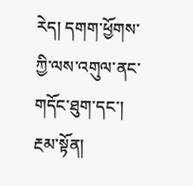རེད། དགག་ཕྱོགས་ཀྱི་ལས་འགུལ་ནང་གདོང་ཐུག་དང་། རྔམ་སྟོན།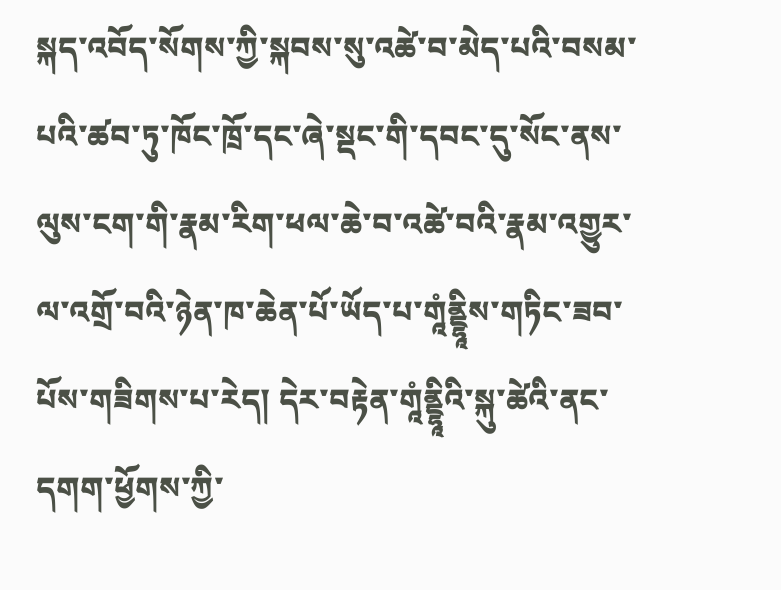སྐད་འབོད་སོགས་ཀྱི་སྐབས་སུ་འཚེ་བ་མེད་པའི་བསམ་པའི་ཚབ་ཏུ་ཁོང་ཁྲོ་དང་ཞེ་སྡང་གི་དབང་དུ་སོང་ནས་ལུས་ངག་གི་རྣམ་རིག་ཕལ་ཆེ་བ་འཚེ་བའི་རྣམ་འགྱུར་ལ་འགྲོ་བའི་ཉེན་ཁ་ཆེན་པོ་ཡོད་པ་གཱཾནྡྷཱིས་གཏིང་ཟབ་པོས་གཟིགས་པ་རེད། དེར་བརྟེན་གཱཾནྡྷཱིའི་སྐུ་ཚེའི་ནང་དགག་ཕྱོགས་ཀྱི་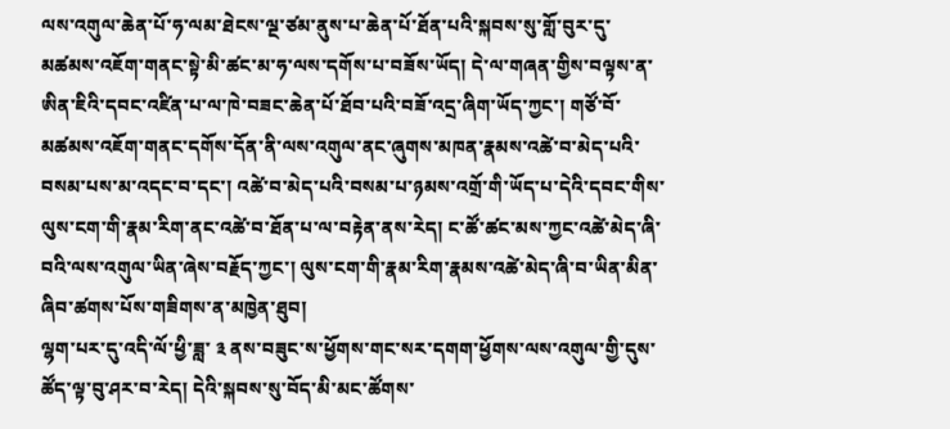ལས་འགུལ་ཆེན་པོ་ཧ་ལམ་ཐེངས་ལྔ་ཙམ་ནུས་པ་ཆེན་པོ་ཐོན་པའི་སྐབས་སུ་གློ་བུར་དུ་མཚམས་འཇོག་གནང་སྟེ་མི་ཚང་མ་ཧ་ལས་དགོས་པ་བཟོས་ཡོད། དེ་ལ་གཞན་གྱིས་བལྟས་ན་ཨིན་ཇིའི་དབང་འཛིན་པ་ལ་ཁེ་བཟང་ཆེན་པོ་ཐོབ་པའི་བཟོ་འདྲ་ཞིག་ཡོད་ཀྱང་། གཙོ་བོ་མཚམས་འཇོག་གནང་དགོས་དོན་ནི་ལས་འགུལ་ནང་ཞུགས་མཁན་རྣམས་འཚེ་བ་མེད་པའི་བསམ་པས་མ་འདང་བ་དང་། འཚེ་བ་མེད་པའི་བསམ་པ་ཉམས་འགྲོ་གི་ཡོད་པ་དེའི་དབང་གིས་ལུས་ངག་གི་རྣམ་རིག་ནང་འཚེ་བ་ཐོན་པ་ལ་བརྟེན་ནས་རེད། ང་ཚོ་ཚང་མས་ཀྱང་འཚེ་མེད་ཞི་བའི་ལས་འགུལ་ཡིན་ཞེས་བརྗོད་ཀྱང་། ལུས་ངག་གི་རྣམ་རིག་རྣམས་འཚེ་མེད་ཞི་བ་ཡིན་མིན་ཞིབ་ཚགས་པོས་གཟིགས་ན་མཁྱེན་ཐུབ།
ལྷག་པར་དུ་འདི་ལོ་ཕྱི་ཟླ་ ༣ ནས་བཟུང་ས་ཕྱོགས་གང་སར་དགག་ཕྱོགས་ལས་འགུལ་གྱི་དུས་ཚོད་ལྟ་བུ་ཤར་བ་རེད། དེའི་སྐབས་སུ་བོད་མི་མང་ཚོགས་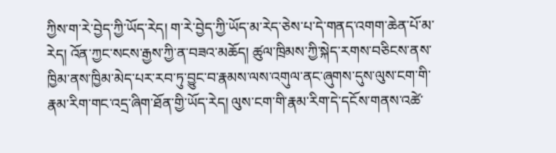ཀྱིས་ག་རེ་བྱེད་ཀྱི་ཡོད་རེད། ག་རེ་བྱེད་ཀྱི་ཡོད་མ་རེད་ཅེས་པ་དེ་གནད་འགག་ཆེན་པོ་མ་རེད། འོན་ཀྱང་སངས་རྒྱས་ཀྱི་ན་བཟའ་མཆོད། ཚུལ་ཁྲིམས་ཀྱི་སྐེད་རགས་བཅིངས་ནས་ཁྱིམ་ནས་ཁྱིམ་མེད་པར་རབ་ཏུ་བྱུང་བ་རྣམས་ལས་འགུལ་ནང་ཞུགས་དུས་ལུས་ངག་གི་རྣམ་རིག་གང་འདྲ་ཞིག་ཐོན་གྱི་ཡོད་རེད། ལུས་ངག་གི་རྣམ་རིག་དེ་དངོས་གནས་འཚེ་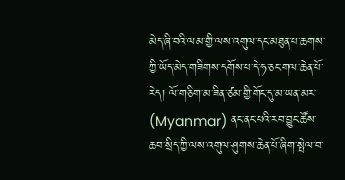མེད་ཞི་བའི་ལམ་གྱི་ལས་འགུལ་དང་མཐུན་པ་ཆགས་ཀྱི་ཡོད་མེད་གཟིགས་དགོས་པ་དེ་ཧ་ཅང་གལ་ཆེན་པོ་རེད། ལོ་གཅིག་མ་ཟིན་ཙམ་གྱི་གོང་དུ་མ་ཡན་མར་ (Myanmar) ནང་ནང་པའི་རབ་བྱུང་ཚོས་ཆབ་སྲིད་ཀྱི་ལས་འགུལ་ཤུགས་ཆེན་པོ་ཞིག་སྤེལ་བ་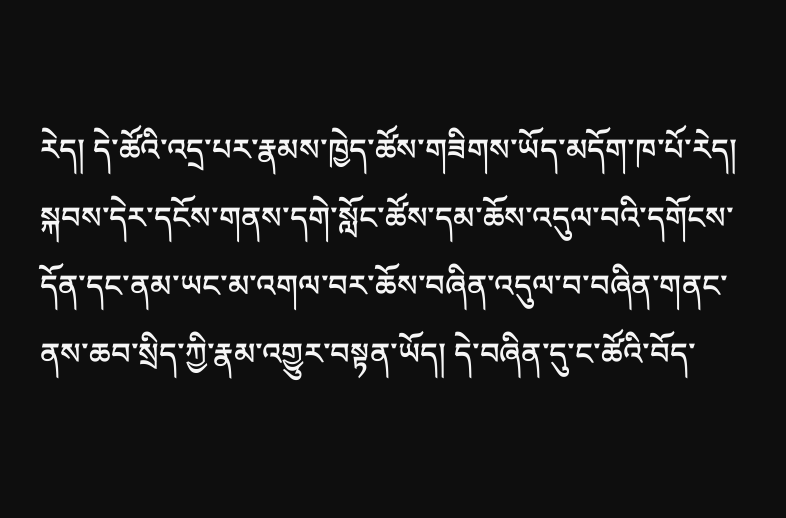རེད། དེ་ཚོའི་འདྲ་པར་རྣམས་ཁྱེད་ཚོས་གཟིགས་ཡོད་མདོག་ཁ་པོ་རེད། སྐབས་དེར་དངོས་གནས་དགེ་སློང་ཚོས་དམ་ཆོས་འདུལ་བའི་དགོངས་དོན་དང་ནམ་ཡང་མ་འགལ་བར་ཆོས་བཞིན་འདུལ་བ་བཞིན་གནང་ནས་ཆབ་སྲིད་ཀྱི་རྣམ་འགྱུར་བསྟན་ཡོད། དེ་བཞིན་དུ་ང་ཚོའི་བོད་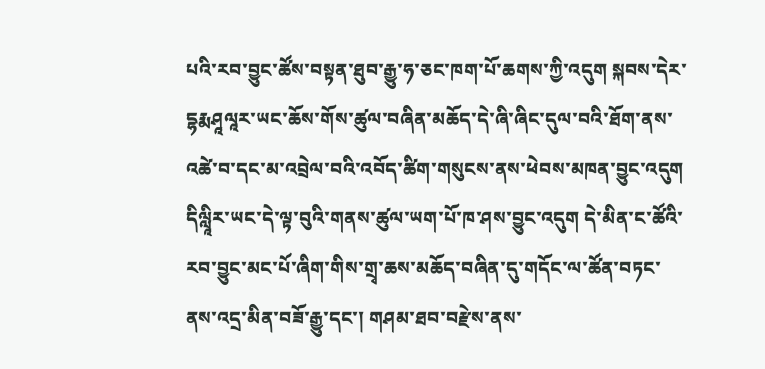པའི་རབ་བྱུང་ཚོས་བསྟན་ཐུབ་རྒྱུ་ཧ་ཅང་ཁག་པོ་ཆགས་ཀྱི་འདུག སྐབས་དེར་དྷརྨཤཱལཱར་ཡང་ཆོས་གོས་ཚུལ་བཞིན་མཆོད་དེ་ཞི་ཞིང་དུལ་བའི་ཐོག་ནས་འཚེ་བ་དང་མ་འབྲེལ་བའི་འབོད་ཚིག་གསུངས་ནས་ཕེབས་མཁན་བྱུང་འདུག དིལླཱིར་ཡང་དེ་ལྟ་བུའི་གནས་ཚུལ་ཡག་པོ་ཁ་ཤས་བྱུང་འདུག དེ་མིན་ང་ཚོའི་རབ་བྱུང་མང་པོ་ཞིག་གིས་གྲྭ་ཆས་མཆོད་བཞིན་དུ་གདོང་ལ་ཚོན་བཏང་ནས་འདྲ་མིན་བཟོ་རྒྱུ་དང་། གཤམ་ཐབ་བརྫེས་ནས་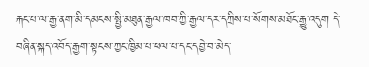རྐང་པ་ལ་རྒྱ་ནག་མི་དམངས་སྤྱི་མཐུན་རྒྱལ་ཁབ་ཀྱི་རྒྱལ་དར་དཀྲིས་པ་སོགས་མཐོང་རྒྱུ་འདུག དེ་བཞིན་སྐད་འབོད་རྒྱག་སྟངས་ཀྱང་ཁྱིམ་པ་ཕལ་པ་དང་དབྱེ་བ་མེད་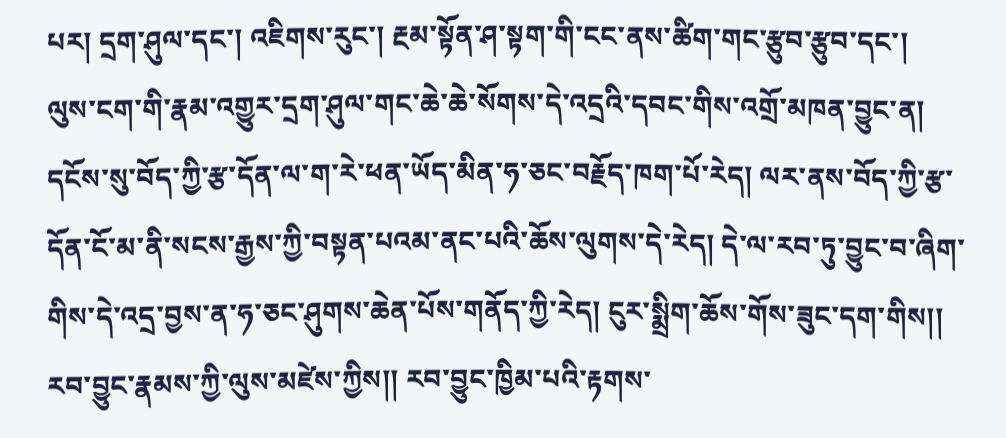པར། དྲག་ཤུལ་དང་། འཇིགས་རུང་། རྔམ་སྟོན་ཤ་སྟག་གི་ངང་ནས་ཚིག་གང་རྩུབ་རྩུབ་དང་། ལུས་ངག་གི་རྣམ་འགྱུར་དྲག་ཤུལ་གང་ཆེ་ཆེ་སོགས་དེ་འདྲའི་དབང་གིས་འགྲོ་མཁན་བྱུང་ན། དངོས་སུ་བོད་ཀྱི་རྩ་དོན་ལ་ག་རེ་ཕན་ཡོད་མིན་ཧ་ཅང་བརྗོད་ཁག་པོ་རེད། ལར་ནས་བོད་ཀྱི་རྩ་དོན་ངོ་མ་ནི་སངས་རྒྱས་ཀྱི་བསྟན་པའམ་ནང་པའི་ཆོས་ལུགས་དེ་རེད། དེ་ལ་རབ་ཏུ་བྱུང་བ་ཞིག་གིས་དེ་འདྲ་བྱས་ན་ཧ་ཅང་ཤུགས་ཆེན་པོས་གནོད་ཀྱི་རེད། ངུར་སྨྲིག་ཆོས་གོས་ཟུང་དག་གིས།། རབ་བྱུང་རྣམས་ཀྱི་ལུས་མཛེས་ཀྱིས།། རབ་བྱུང་ཁྱིམ་པའི་རྟགས་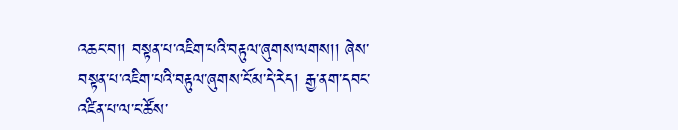འཆང་བ།། བསྟན་པ་འཇིག་པའི་བརྟུལ་ཞུགས་ལགས།། ཞེས་བསྟན་པ་འཇིག་པའི་བརྟུལ་ཞུགས་ངོ་མ་དེ་རེད། རྒྱ་ནག་དབང་འཛིན་པ་ལ་ང་ཚོས་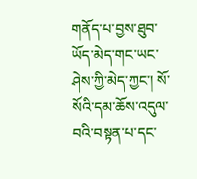གནོད་པ་བྱས་ཐུབ་ཡོད་མེད་གང་ཡང་ཤེས་ཀྱི་མེད་ཀྱང་། སོ་སོའི་དམ་ཆོས་འདུལ་བའི་བསྟན་པ་དང་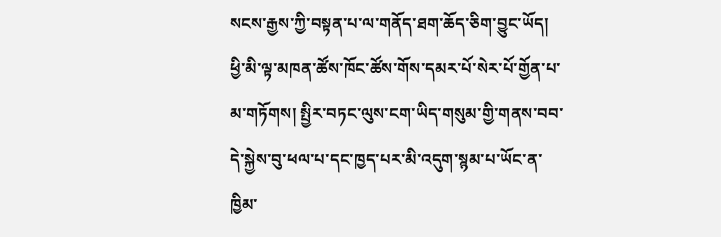སངས་རྒྱས་ཀྱི་བསྟན་པ་ལ་གནོད་ཐག་ཆོད་ཅིག་བྱུང་ཡོད། ཕྱི་མི་ལྟ་མཁན་ཚོས་ཁོང་ཚོས་གོས་དམར་པོ་སེར་པོ་གྱོན་པ་མ་གཏོགས། སྤྱིར་བཏང་ལུས་ངག་ཡིད་གསུམ་གྱི་གནས་བབ་དེ་སྐྱེས་བུ་ཕལ་པ་དང་ཁྱད་པར་མི་འདུག་སྙམ་པ་ཡོང་ན་ཁྱིམ་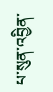པ་སུན་འབྱིན་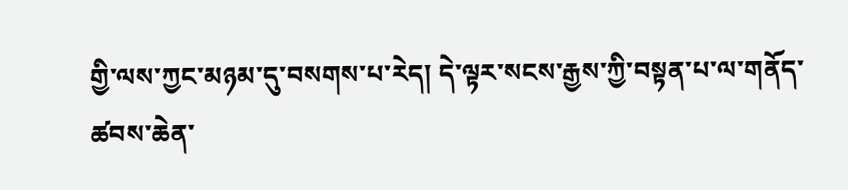གྱི་ལས་ཀྱང་མཉམ་དུ་བསགས་པ་རེད། དེ་ལྟར་སངས་རྒྱས་ཀྱི་བསྟན་པ་ལ་གནོད་ཚབས་ཆེན་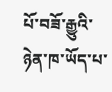པོ་བཟོ་རྒྱུའི་ཉེན་ཁ་ཡོད་པ་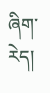ཞིག་རེད།